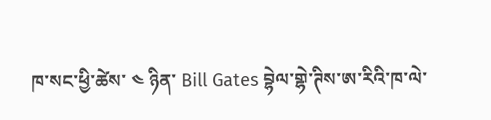ཁ་སང་ཕྱི་ཚེས་ ༤ ཉིན་ Bill Gates བྷེལ་གྷེ་ཊིས་ཨ་རིའི་ཁ་ལེ་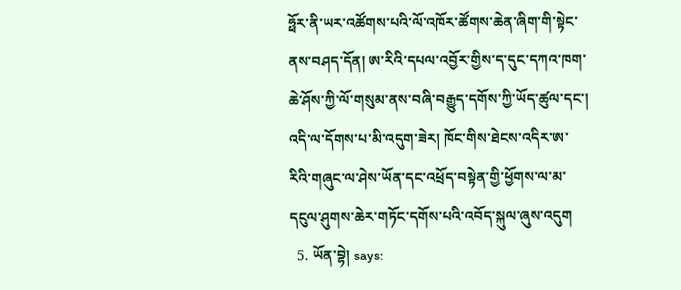ཧྥོར་ནི་ཡར་འཚོགས་པའི་ལོ་འཁོར་ཚོགས་ཆེན་ཞིག་གི་སྟེང་ནས་བཤད་དོན། ཨ་རིའི་དཔལ་འབྱོར་གྱིས་ད་དུང་དཀའ་ཁག་ཆེ་ཤོས་ཀྱི་ལོ་གསུམ་ནས་བཞི་བརྒྱུད་དགོས་ཀྱི་ཡོད་ཚུལ་དང་། འདི་ལ་དོགས་པ་མི་འདུག་ཟེར། ཁོང་གིས་ཐེངས་འདིར་ཨ་རིའི་གཞུང་ལ་ཤེས་ཡོན་དང་འཕྲོད་བསྟེན་གྱི་ཕྱོགས་ལ་མ་དངུལ་ཤུགས་ཆེར་གཏོང་དགོས་པའི་འབོད་སྐུལ་ཞུས་འདུག
  5. ཡོན་བྷེ། says: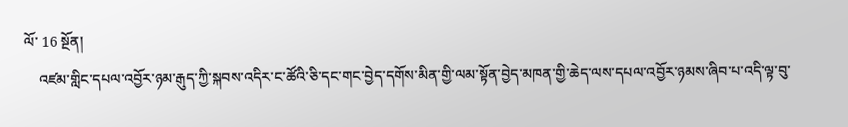ལོ་ 16 སྔོན།
    འཛམ་གླིང་དཔལ་འབྱོར་ཉམ་རྒུད་ཀྱི་སྐབས་འདིར་ང་ཚོའི་ཅི་དང་གང་བྱེད་དགོས་མིན་གྱི་ལམ་སྟོན་བྱེད་མཁན་གྱི་ཆེད་ལས་དཔལ་འབྱོར་ཉམས་ཞིབ་པ་འདི་ལྟ་བུ་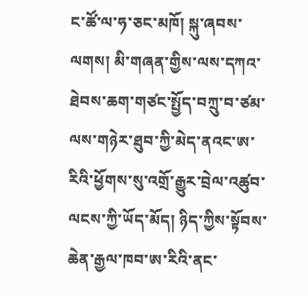ང་ཚོ་ལ་ཧ་ཅང་མཁོ། སྐུ་ཞབས་ལགས། མི་གཞན་གྱིས་ལས་དཀའ་ཐེབས་ཆག་གཙང་སྤྱོད་བཀྲུ་བ་ཙམ་ལས་གཉེར་ཐུབ་ཀྱི་མེད་ནའང་ཨ་རིའི་ཕྱོགས་སུ་འགྲོ་རྒྱུར་བྲེལ་འཚུབ་ལངས་ཀྱི་ཡོད་མོད། ཉིད་ཀྱིས་སྟོབས་ཆེན་རྒྱལ་ཁབ་ཨ་རིའི་ནང་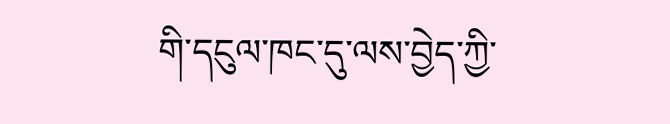གི་དངུལ་ཁང་དུ་ལས་བྱེད་ཀྱི་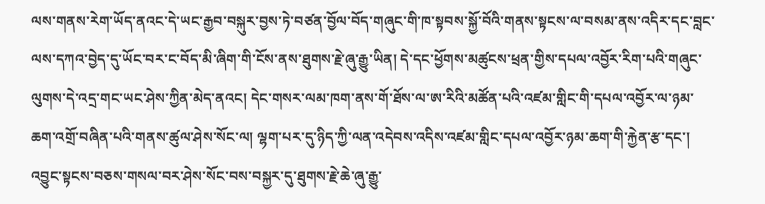ལས་གནས་རེག་ཡོད་ནའང་དེ་ཡང་རྒྱབ་བསྐུར་བྱས་ཏེ་བཙན་བྱོལ་བོད་གཞུང་གི་ཁ་སྟབས་སྐྱོ་བོའི་གནས་སྟངས་ལ་བསམ་ནས་འདིར་དང་བླང་ལས་དཀའ་བྱེད་དུ་ཡོང་བར་ང་བོད་མི་ཞིག་གི་ངོས་ནས་ཐུགས་རྗེ་ཞུ་རྒྱུ་ཡིན། དེ་དང་ཕྱོགས་མཚུངས་ཕྲན་གྱིས་དཔལ་འབྱོར་རིག་པའི་གཞུང་ལུགས་དེ་འདྲ་གང་ཡང་ཤེས་ཀྱིན་མེད་ནའང། དེང་གསར་ལམ་ཁག་ནས་གོ་ཐོས་ལ་ཨ་རིའི་མཚོན་པའི་འཛམ་གླིང་གི་དཔལ་འབྱོར་ལ་ཉམ་ཆག་འགྲོ་བཞིན་པའི་གནས་ཚུལ་ཤེས་སོང་ལ། ལྷག་པར་དུ་ཉིད་ཀྱི་ལན་འདེབས་འདིས་འཛམ་གླིང་དཔལ་འབྱོར་ཉམ་ཆག་གི་རྐྱེན་རྩ་དང་། འབྱུང་སྟངས་བཅས་གསལ་བར་ཤེས་སོང་བས་བསྐྱར་དུ་ཐུགས་རྗེ་ཆེ་ཞུ་རྒྱུ་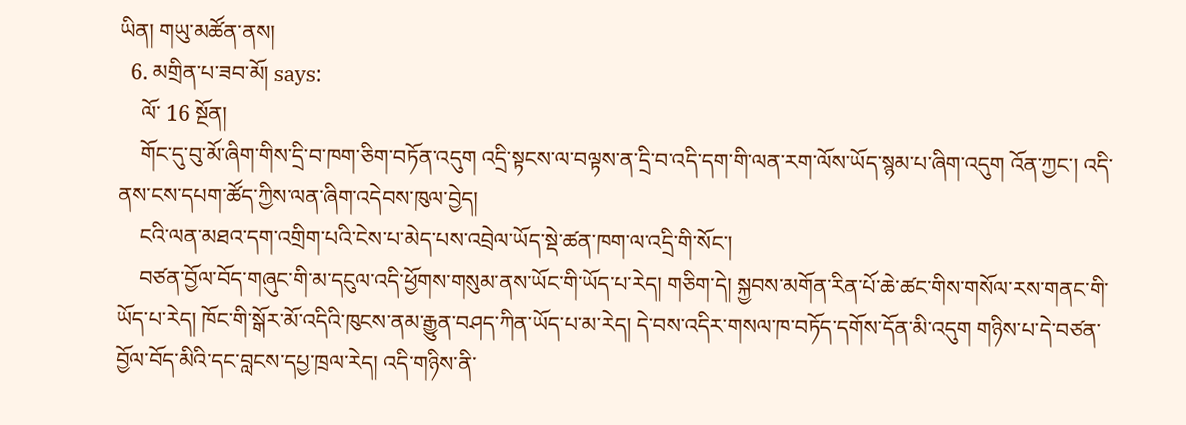ཡིན། གཡུ་མཚོན་ནས།
  6. མགྲིན་པ་ཟབ་མོ། says:
    ལོ་ 16 སྔོན།
    གོང་དུ་བུ་མོ་ཞིག་གིས་དྲི་བ་ཁག་ཅིག་བཏོན་འདུག འདྲི་སྟངས་ལ་བལྟས་ན་དྲི་བ་འདི་དག་གི་ལན་རག་ལོས་ཡོད་སྙམ་པ་ཞིག་འདུག འོན་ཀྱང་། འདི་ནས་ངས་དཔག་ཚོད་ཀྱིས་ལན་ཞིག་འདེབས་ཁུལ་བྱེད།
    ངའི་ལན་མཐའ་དག་འགྲིག་པའི་ངེས་པ་མེད་པས་འབྲེལ་ཡོད་སྡེ་ཚན་ཁག་ལ་འདྲི་གི་སོང་།
    བཙན་བྱོལ་བོད་གཞུང་གི་མ་དངུལ་འདི་ཕྱོགས་གསུམ་ནས་ཡོང་གི་ཡོད་པ་རེད། གཅིག་དེ། སྐྱབས་མགོན་རིན་པོ་ཆེ་ཚང་གིས་གསོལ་རས་གནང་གི་ཡོད་པ་རེད། ཁོང་གི་སྒོར་མོ་འདིའི་ཁུངས་ནམ་རྒྱུན་བཤད་ཀིན་ཡོད་པ་མ་རེད། དེ་བས་འདིར་གསལ་ཁ་བཏོད་དགོས་དོན་མི་འདུག གཉིས་པ་དེ་བཙན་བྱོལ་བོད་མིའི་དང་བླངས་དཔྱ་ཁྲལ་རེད། འདི་གཉིས་ནི་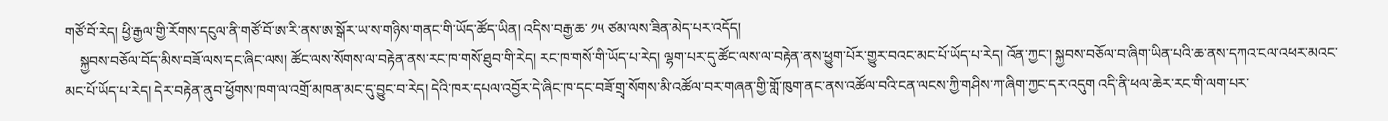གཙོ་བོ་རེད། ཕྱི་རྒྱལ་གྱི་རོགས་དངུལ་ནི་གཙོ་བོ་ཨ་རི་ནས་ཨ་སྒོར་ཡ་ས་གཉིས་གནང་གི་ཡོད་ཚོད་ཡིན། འདིས་བརྒྱ་ཆ་ ༡༥ ཙམ་ལས་ཟིན་མེད་པར་འདོད།
    སྐྱབས་བཅོལ་བོད་མིས་བཟོ་ལས་དང་ཞིང་ལས། ཚོང་ལས་སོགས་ལ་བརྟེན་ནས་རང་ཁ་གསོ་ཐུབ་གི་རེད། རང་ཁ་གསོ་གི་ཡོད་པ་རེད། ལྷག་པར་དུ་ཚོང་ལས་ལ་བརྟེན་ནས་ཕྱུག་པོར་གྱུར་བའང་མང་པོ་ཡོད་པ་རེད། འོན་ཀྱང་། སྐྱབས་བཅོལ་བ་ཞིག་ཡིན་པའི་ཆ་ནས་དཀའ་ངལ་འཕར་མའང་མང་པོ་ཡོད་པ་རེད། དེར་བརྟེན་ནུབ་ཕྱོགས་ཁག་ལ་འགྲོ་མཁན་མང་དུ་བྱུང་བ་རེད། དེའི་ཁར་དཔལ་འབྱོར་དེ་ཞིང་ཁ་དང་བཟོ་གྲྭ་སོགས་མི་འཚོལ་བར་གཞན་གྱི་གློ་ཁུག་ནང་ནས་འཚོལ་བའི་ངན་ལངས་ཀྱི་གཤིས་ཀ་ཞིག་ཀྱང་དར་འདུག འདི་ནི་ཕལ་ཆེར་རང་གི་ལག་པར་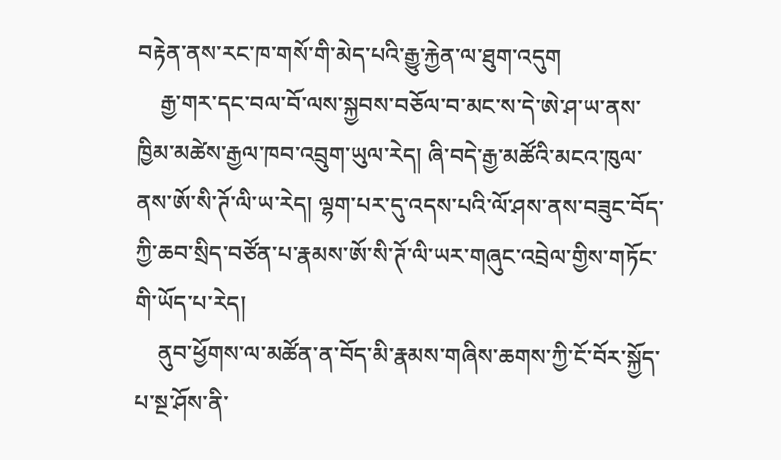བརྟེན་ནས་རང་ཁ་གསོ་གི་མེད་པའི་རྒྱུ་རྐྱེན་ལ་ཐུག་འདུག
    རྒྱ་གར་དང་བལ་བོ་ལས་སྐྱབས་བཅོལ་བ་མང་ས་དེ་ཨེ་ཤ་ཡ་ནས་ཁྱིམ་མཚེས་རྒྱལ་ཁབ་འབྲུག་ཡུལ་རེད། ཞི་བདེ་རྒྱ་མཚོའི་མངའ་ཁུལ་ནས་ཨོ་སི་ཊོ་ལི་ཡ་རེད། ལྷག་པར་དུ་འདས་པའི་ལོ་ཤས་ནས་བཟུང་བོད་ཀྱི་ཆབ་སྲིད་བཙོན་པ་རྣམས་ཨོ་སི་ཊོ་ལི་ཡར་གཞུང་འབྲེལ་གྱིས་གཏོང་གི་ཡོད་པ་རེད།
    ནུབ་ཕྱོགས་ལ་མཚོན་ན་བོད་མི་རྣམས་གཞིས་ཆགས་ཀྱི་ངོ་བོར་སྐྱོད་པ་སྔ་ཤོས་ནི་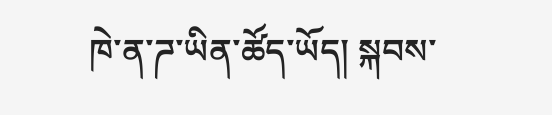ཁེ་ན་ཌ་ཡིན་ཚོད་ཡོད། སྐབས་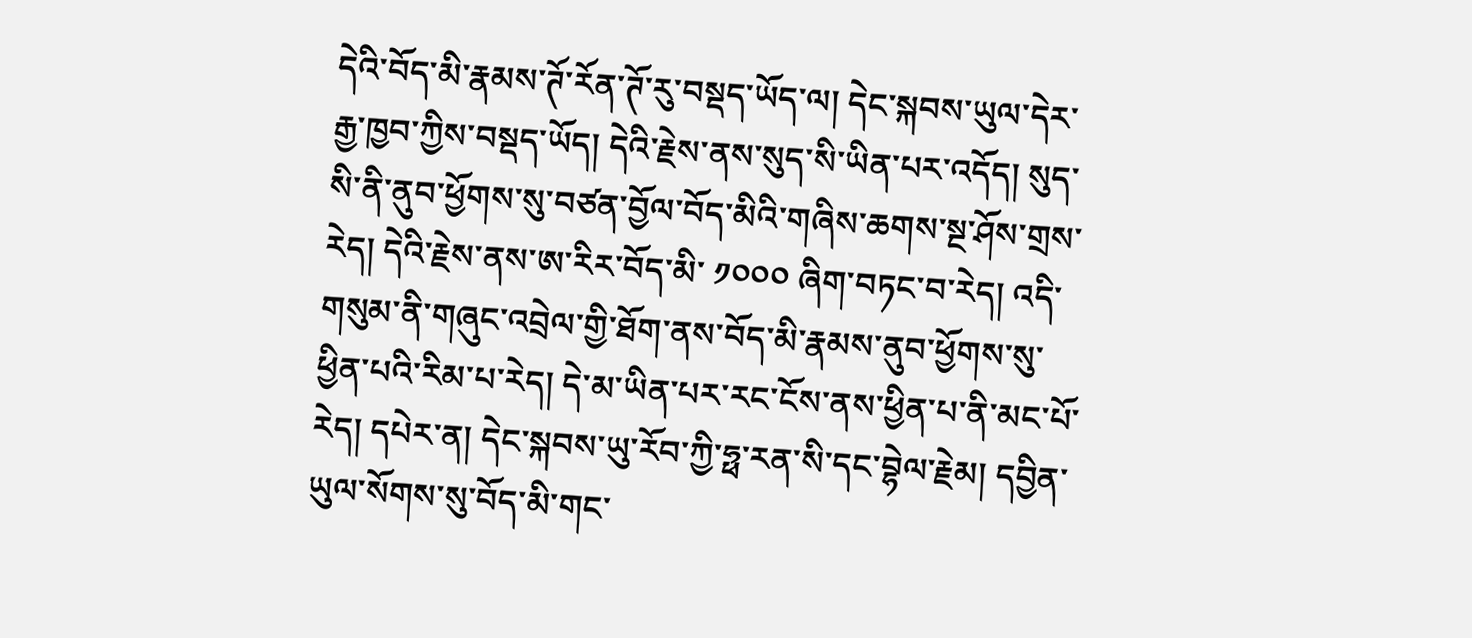དེའི་བོད་མི་རྣམས་ཊོ་རོན་ཊོ་རུ་བསྡད་ཡོད་ལ། དེང་སྐབས་ཡུལ་དེར་རྒྱ་ཁྱབ་ཀྱིས་བསྡད་ཡོད། དེའི་རྗེས་ནས་སུད་སི་ཡིན་པར་འདོད། སུད་སི་ནི་ནུབ་ཕྱོགས་སུ་བཙན་བྱོལ་བོད་མིའི་གཞིས་ཆགས་སྔ་ཤོས་གྲས་རེད། དེའི་རྗེས་ནས་ཨ་རིར་བོད་མི་ ༡༠༠༠ ཞིག་བཏང་བ་རེད། འདི་གསུམ་ནི་གཞུང་འབྲེལ་གྱི་ཐོག་ནས་བོད་མི་རྣམས་ནུབ་ཕྱོགས་སུ་ཕྱིན་པའི་རིམ་པ་རེད། དེ་མ་ཡིན་པར་རང་ངོས་ནས་ཕྱིན་པ་ནི་མང་པོ་རེད། དཔེར་ན། དེང་སྐབས་ཡུ་རོབ་ཀྱི་ཧྥ་རན་སི་དང་བྷེལ་རྗེམ། དབྱིན་ཡུལ་སོགས་སུ་བོད་མི་གང་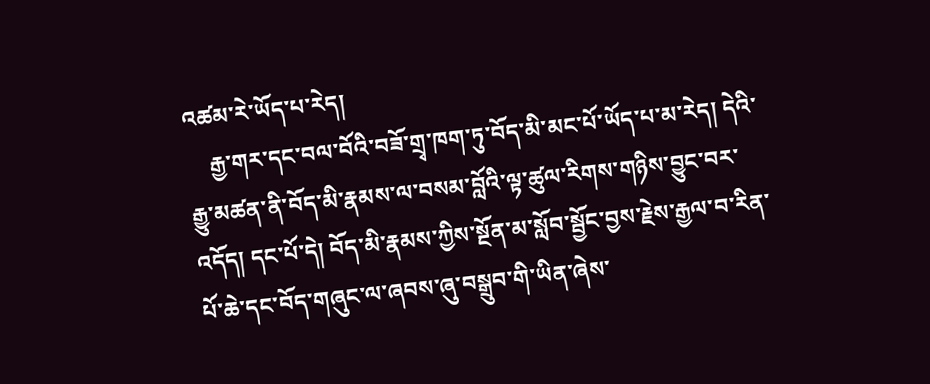འཚམ་རེ་ཡོད་པ་རེད།
    རྒྱ་གར་དང་བལ་བོའི་བཟོ་གྲྭ་ཁག་ཏུ་བོད་མི་མང་པོ་ཡོད་པ་མ་རེད། དེའི་རྒྱུ་མཚན་ནི་བོད་མི་རྣམས་ལ་བསམ་བློའི་ལྟ་ཚུལ་རིགས་གཉིས་བྱུང་བར་འདོད། དང་པོ་དེ། བོད་མི་རྣམས་ཀྱིས་སྔོན་མ་སློབ་སྦྱོང་བྱས་རྗེས་རྒྱལ་བ་རིན་པོ་ཆེ་དང་བོད་གཞུང་ལ་ཞབས་ཞུ་བསྒྲུབ་གི་ཡིན་ཞེས་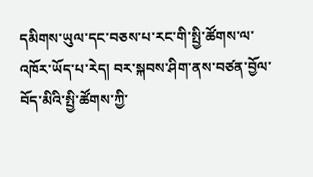དམིགས་ཡུལ་དང་བཅས་པ་རང་གི་སྤྱི་ཚོགས་ལ་འཁོར་ཡོད་པ་རེད། བར་སྐབས་ཤིག་ནས་བཙན་བྱོལ་བོད་མིའི་སྤྱི་ཚོགས་ཀྱི་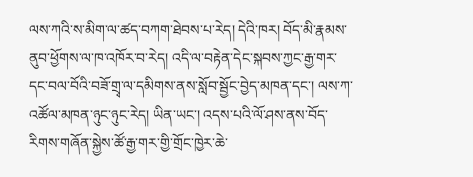ལས་ཀའི་ས་མིག་ལ་ཚད་བཀག་ཐེབས་པ་རེད། དེའི་ཁར། བོད་མི་རྣམས་ནུབ་ཕྱོགས་ལ་ཁ་འཁོར་བ་རེད། འདི་ལ་བརྟེན་དེང་སྐབས་ཀྱང་རྒྱ་གར་དང་བལ་བོའི་བཟོ་གྲྭ་ལ་དམིགས་ནས་སློབ་སྦྱོང་བྱེད་མཁན་དང་། ལས་ཀ་འཚོལ་མཁན་ཉུང་ཉུང་རེད། ཡིན་ཡང་། འདས་པའི་ལོ་ཤས་ནས་བོད་རིགས་གཞོན་སྐྱེས་ཚོ་རྒྱ་གར་གྱི་གྲོང་ཁྱེར་ཆེ་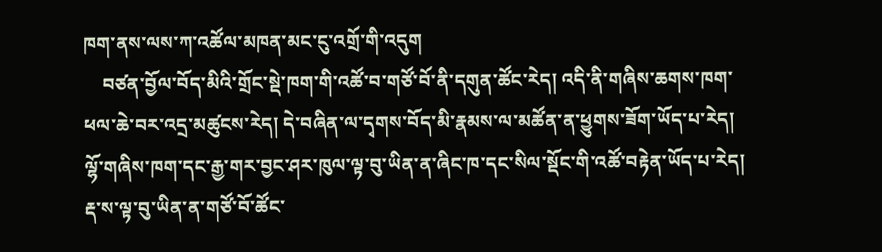ཁག་ནས་ལས་ཀ་འཚོལ་མཁན་མང་ངུ་འགྲོ་གི་འདུག
    བཙན་བྱོལ་བོད་མིའི་གྲོང་སྡེ་ཁག་གི་འཚོ་བ་གཙོ་བོ་ནི་དགུན་ཚོང་རེད། འདི་ནི་གཞིས་ཆགས་ཁག་ཕལ་ཆེ་བར་འདྲ་མཚུངས་རེད། དེ་བཞིན་ལ་དྭགས་བོད་མི་རྣམས་ལ་མཚོན་ན་ཕྱུགས་ཟོག་ཡོད་པ་རེད། ལྷོ་གཞིས་ཁག་དང་རྒྱ་གར་བྱང་ཤར་ཁུལ་ལྟ་བུ་ཡིན་ན་ཞིང་ཁ་དང་སིལ་སྡོང་གི་འཚོ་བརྟེན་ཡོད་པ་རེད། རྡ་ས་ལྟ་བུ་ཡིན་ན་གཙོ་བོ་ཚོང་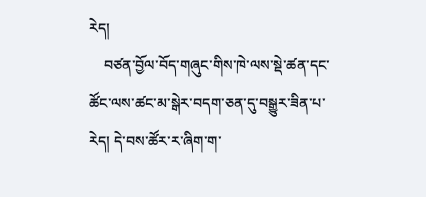རེད།
    བཙན་བྱོལ་བོད་གཞུང་གིས་ཁེ་ལས་སྡེ་ཚན་དང་ཚོང་ལས་ཚང་མ་སྒེར་བདག་ཅན་དུ་བསྒྱུར་ཟིན་པ་རེད། དེ་བས་ཚོར་ར་ཞིག་ག་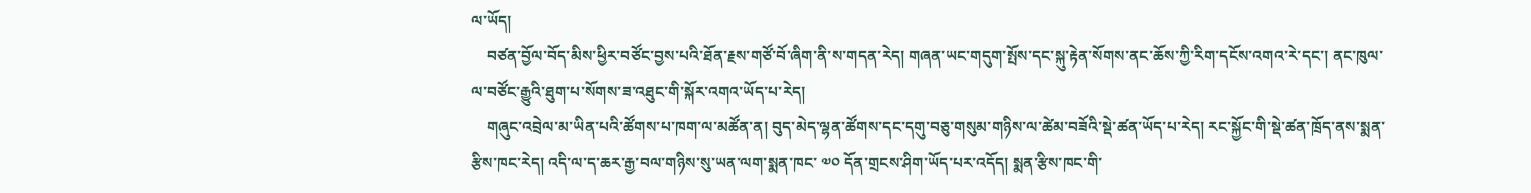ལ་ཡོད།
    བཙན་བྱོལ་བོད་མིས་ཕྱིར་བཙོང་བྱས་པའི་ཐོན་རྗས་གཙོ་བོ་ཞིག་ནི་ས་གདན་རེད། གཞན་ཡང་གདུག་སྤོས་དང་སྐུ་རྟེན་སོགས་ནང་ཆོས་ཀྱི་རིག་དངོས་འགའ་རེ་དང་། ནང་ཁུལ་ལ་བཙོང་རྒྱུའི་ཐུག་པ་སོགས་ཟ་འཐུང་གི་སྐོར་འགའ་ཡོད་པ་རེད།
    གཞུང་འབྲེལ་མ་ཡིན་པའི་ཚོགས་པ་ཁག་ལ་མཚོན་ན། བུད་མེད་ལྷན་ཚོགས་དང་དགུ་བཅུ་གསུམ་གཉིས་ལ་ཚེམ་བཟོའི་སྡེ་ཚན་ཡོད་པ་རེད། རང་སྐྱོང་གི་སྡེ་ཚན་ཁྲོད་ནས་སྨན་རྩིས་ཁང་རེད། འདི་ལ་ད་ཆར་རྒྱ་བལ་གཉིས་སུ་ཡན་ལག་སྨན་ཁང་ ༧༠ དོན་གྲངས་ཤིག་ཡོད་པར་འདོད། སྨན་རྩིས་ཁང་གི་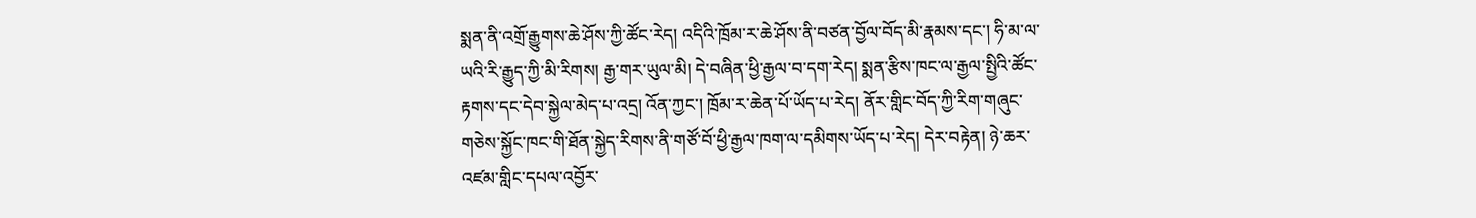སྨན་ནི་འགྲོ་རྒྱུགས་ཆེ་ཤོས་ཀྱི་ཚོང་རེད། འདིའི་ཁྲོམ་ར་ཆེ་ཤོས་ནི་བཙན་བྱོལ་བོད་མི་རྣམས་དང་། ཧི་མ་ལ་ཡའི་རི་རྒྱུད་ཀྱི་མི་རིགས། རྒྱ་གར་ཡུལ་མི། དེ་བཞིན་ཕྱི་རྒྱལ་བ་དག་རེད། སྨན་རྩིས་ཁང་ལ་རྒྱལ་སྤྱིའི་ཚོང་རྟགས་དང་དེབ་སྐྱེལ་མེད་པ་འདྲ། འོན་ཀྱང་། ཁྲོམ་ར་ཆེན་པོ་ཡོད་པ་རེད། ནོར་གླིང་བོད་ཀྱི་རིག་གཞུང་གཅེས་སྐྱོང་ཁང་གི་ཐོན་སྐྱེད་རིགས་ནི་གཙོ་བོ་ཕྱི་རྒྱལ་ཁག་ལ་དམིགས་ཡོད་པ་རེད། དེར་བརྟེན། ཉེ་ཆར་འཛམ་གླིང་དཔལ་འབྱོར་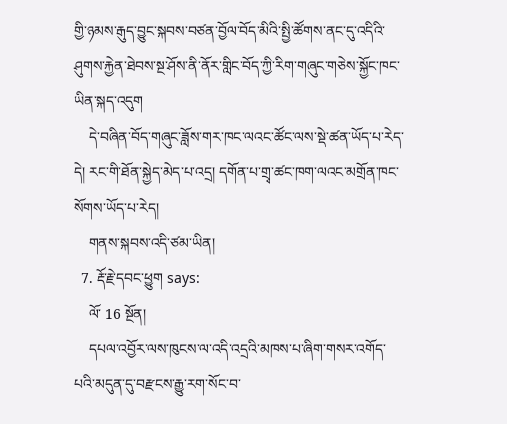གྱི་ཉམས་རྒུད་བྱུང་སྐབས་བཙན་བྱོལ་བོད་མིའི་སྤྱི་ཚོགས་ནང་དུ་འདིའི་ཤུགས་རྐྱེན་ཐེབས་སྔ་ཤོས་ནི་ནོར་གླིང་བོད་ཀྱི་རིག་གཞུང་གཅེས་སྐྱོང་ཁང་ཡིན་སྐད་འདུག
    དེ་བཞིན་བོད་གཞུང་ཟློས་གར་ཁང་ལའང་ཚོང་ལས་སྡེ་ཚན་ཡོད་པ་རེད་དེ། རང་གི་ཐོན་སྐྱེད་མེད་པ་འདྲ། དགོན་པ་གྲྭ་ཚང་ཁག་ལའང་མགྲོན་ཁང་སོགས་ཡོད་པ་རེད།
    གནས་སྐབས་འདི་ཙམ་ཡིན།
  7. རྡོ་རྗེ་དབང་ཕྱུག says:
    ལོ་ 16 སྔོན།
    དཔལ་འབྱོར་ལས་ཁུངས་ལ་འདི་འདྲའི་མཁས་པ་ཞིག་གསར་འགོད་པའི་མདུན་དུ་བརྫངས་རྒྱུ་རག་སོང་བ་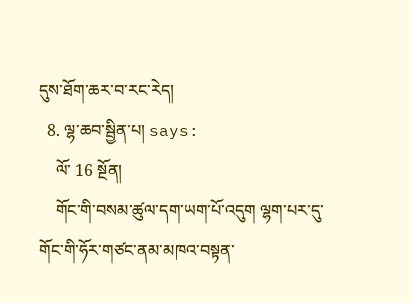དུས་ཐོག་ཆར་བ་རང་རེད།
  8. ལྷ་ཆབ་སྦྱིན་པ། says:
    ལོ་ 16 སྔོན།
    གོང་གི་བསམ་ཚུལ་དག་ཡག་པོ་འདུག ལྷག་པར་དུ་གོང་གི་ཧོར་གཙང་ནམ་མཁའ་བསྟན་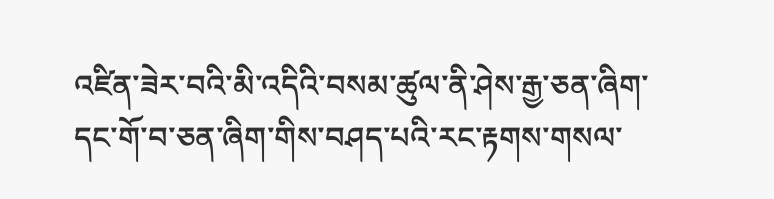འཛིན་ཟེར་བའི་མི་འདིའི་བསམ་ཚུལ་ནི་ཤེས་རྒྱ་ཅན་ཞིག་དང་གོ་བ་ཅན་ཞིག་གིས་བཤད་པའི་རང་རྟགས་གསལ་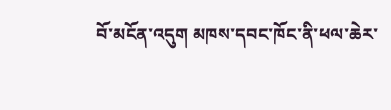བོ་མངོན་འདུག མཁས་དབང་ཁོང་ནི་ཕལ་ཆེར་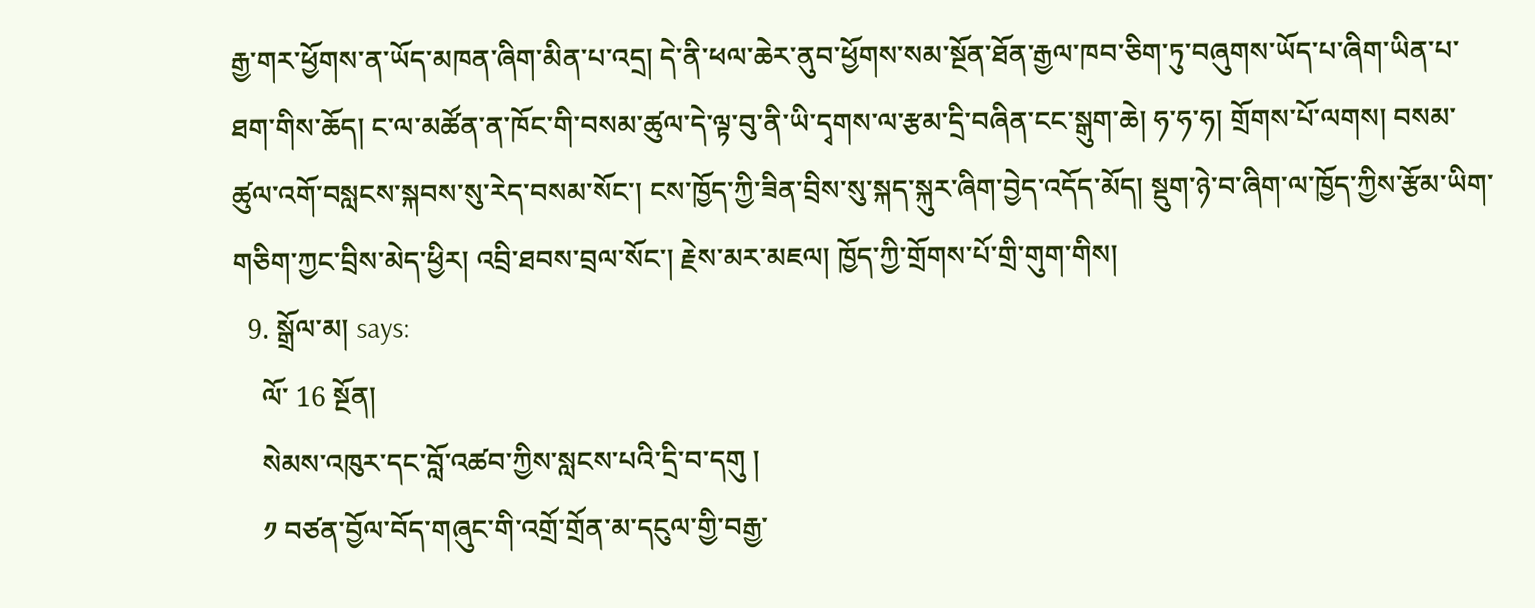རྒྱ་གར་ཕྱོགས་ན་ཡོད་མཁན་ཞིག་མིན་པ་འདྲ། དེ་ནི་ཕལ་ཆེར་ནུབ་ཕྱོགས་སམ་སྔོན་ཐོན་རྒྱལ་ཁབ་ཅིག་ཏུ་བཞུགས་ཡོད་པ་ཞིག་ཡིན་པ་ཐག་གིས་ཆོད། ང་ལ་མཚོན་ན་ཁོང་གི་བསམ་ཚུལ་དེ་ལྟ་བུ་ནི་ཡི་དྭགས་ལ་རྩམ་དྲི་བཞིན་ངང་སྒུག་ཆེ། ཧ་ཧ་ཧ། གྲོགས་པོ་ལགས། བསམ་ཚུལ་འགོ་བསླངས་སྐབས་སུ་རེད་བསམ་སོང་། ངས་ཁྱོད་ཀྱི་ཟིན་བྲིས་སུ་སྐད་སྐུར་ཞིག་བྱེད་འདོད་མོད། སྡུག་ཉེ་བ་ཞིག་ལ་ཁྱོད་ཀྱིས་རྩོམ་ཡིག་གཅིག་ཀྱང་བྲིས་མེད་ཕྱིར། འབྲི་ཐབས་བྲལ་སོང་། རྗེས་མར་མཇལ། ཁྱོད་ཀྱི་གྲོགས་པོ་གྲི་གུག་གིས།
  9. སྒྲོལ་མ། says:
    ལོ་ 16 སྔོན།
    སེམས་འཁུར་དང་བློ་འཚབ་ཀྱིས་སླངས་པའི་དྲི་བ་དགུ །
    ༡ བཙན་བྱོལ་བོད་གཞུང་གི་འགྲོ་གྲོན་མ་དངུལ་གྱི་བརྒྱ་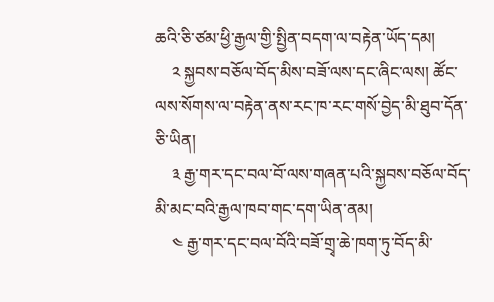ཆའི་ཅི་ཙམ་ཕྱི་རྒྱལ་གྱི་སྤྱིན་བདག་ལ་བརྟེན་ཡོད་དམ།
    ༢ སྐྱབས་བཅོལ་བོད་མིས་བཟོ་ལས་དང་ཞིང་ལས། ཚོང་ལས་སོགས་ལ་བརྟེན་ནས་རང་ཁ་རང་གསོ་བྱེད་མི་ཐུབ་དོན་ཅི་ཡིན།
    ༣ རྒྱ་གར་དང་བལ་བོ་ལས་གཞན་པའི་སྐྱབས་བཅོལ་བོད་མི་མང་བའི་རྒྱལ་ཁབ་གང་དག་ཡིན་ནམ།
    ༤ རྒྱ་གར་དང་བལ་བོའི་བཟོ་གྲྭ་ཆེ་ཁག་ཏུ་བོད་མི་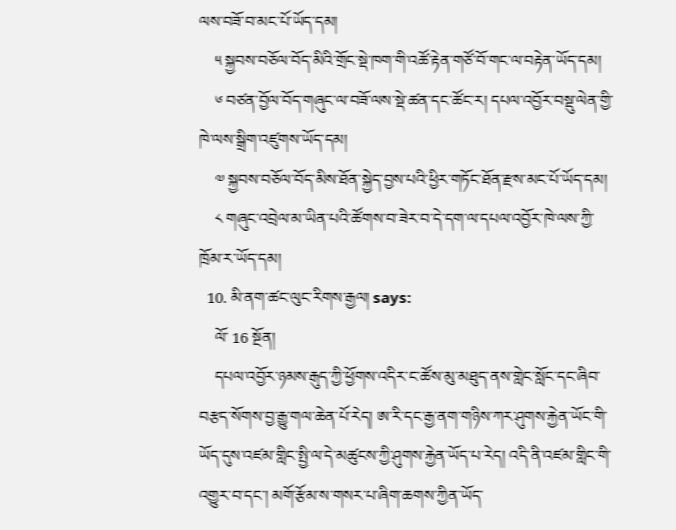ལས་བཟོ་བ་མང་པོ་ཡོད་དམ།
    ༥ སྐྱབས་བཅོལ་བོད་མིའི་གྲོང་སྡེ་ཁག་གི་འཚོ་རྟེན་གཙོ་བོ་གང་ལ་བརྟེན་ཡོད་དམ།
    ༦ བཙན་བྱོལ་བོད་གཞུང་ལ་བཟོ་ལས་སྡེ་ཚན་དང་ཚོང་ར། དཔལ་འབྱོར་བསྡུ་ལེན་གྱི་ཁེ་ལས་སྒྲིག་འཛུགས་ཡོད་དམ།
    ༧ སྐྱབས་བཅོལ་བོད་མིས་ཐོན་སྐྱེད་བྱས་པའི་ཕྱིར་གཏོང་ཐོན་རྫས་མང་པོ་ཡོད་དམ།
    ༨ གཞུང་འབྲེལ་མ་ཡིན་པའི་ཚོགས་བ་ཟེར་བ་དེ་དག་ལ་དཔལ་འབྱོར་ཁེ་ལས་ཀྱི་ཁྲོམ་ར་ཡོད་དམ།
  10. མི་ནག་ཚང་ལུང་རིགས་རྒྱལ། says:
    ལོ་ 16 སྔོན།
    དཔལ་འབྱོར་ཉམས་རྒུད་ཀྱི་ཕྱོགས་འདིར་ང་ཚོས་མུ་མཐུད་ནས་གླེང་སློང་དང་ཞིབ་བརྩད་སོགས་བྱ་རྒྱུ་གལ་ཆེན་པོ་རེད། ཨ་རི་དང་རྒྱ་ནག་གཉིས་ཀར་ཤུགས་རྐྱེན་ཡོང་གི་ཡོད་དུས་འཛམ་གླིང་སྤྱི་ལ་དེ་མཚུངས་ཀྱི་ཤུགས་རྐྱེན་ཡོད་པ་རེད། འདི་ནི་འཛམ་གླིང་གི་འགྱུར་བ་དང་། མགོ་རྩོམ་ས་གསར་པ་ཞིག་ཆགས་ཀྱིན་ཡོད་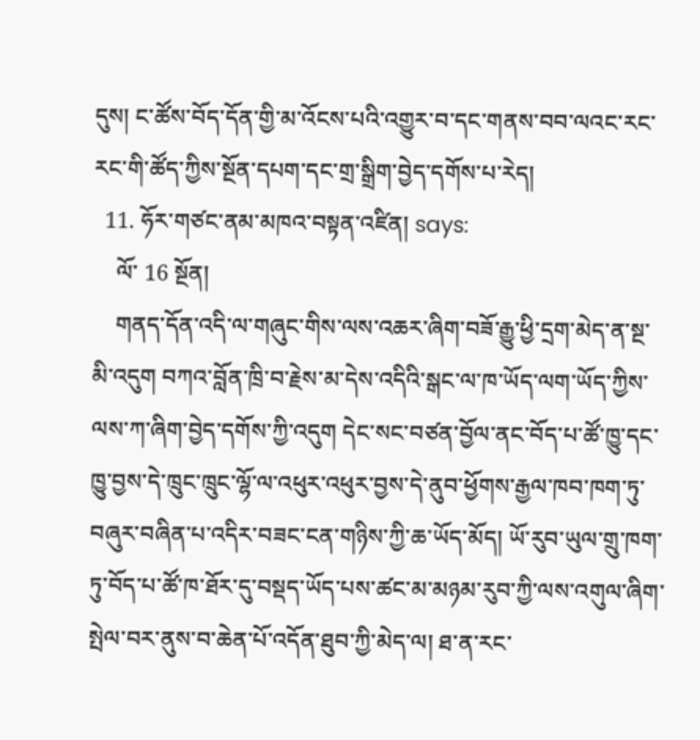དུས། ང་ཚོས་བོད་དོན་གྱི་མ་འོངས་པའི་འགྱུར་བ་དང་གནས་བབ་ལའང་རང་རང་གི་ཚོད་ཀྱིས་སྔོན་དཔག་དང་གྲ་སྒྲིག་བྱེད་དགོས་པ་རེད།
  11. ཧོར་གཙང་ནམ་མཁའ་བསྟན་འཛིན། says:
    ལོ་ 16 སྔོན།
    གནད་དོན་འདི་ལ་གཞུང་གིས་ལས་འཆར་ཞིག་བཟོ་རྒྱུ་ཕྱི་དྲག་མེད་ན་སྔ་མི་འདུག བཀའ་བློན་ཁྲི་བ་རྗེས་མ་དེས་འདིའི་སྒང་ལ་ཁ་ཡོད་ལག་ཡོད་ཀྱིས་ལས་ཀ་ཞིག་བྱེད་དགོས་ཀྱི་འདུག དེང་སང་བཙན་བྱོལ་ནང་བོད་པ་ཚོ་ཁྱུ་དང་ཁྱུ་བྱས་དེ་ཁྲུང་ཁྲུང་ལྷོ་ལ་འཕུར་འཕུར་བྱས་དེ་ནུབ་ཕྱོགས་རྒྱལ་ཁབ་ཁག་ཏུ་བཞུར་བཞིན་པ་འདིར་བཟང་ངན་གཉིས་ཀྱི་ཆ་ཡོད་མོད། ཡོ་རུབ་ཡུལ་གྲུ་ཁག་ཏུ་བོད་པ་ཚོ་ཁ་ཐོར་དུ་བསྡད་ཡོད་པས་ཚང་མ་མཉམ་རུབ་ཀྱི་ལས་འགུལ་ཞིག་སྤེལ་བར་ནུས་བ་ཆེན་པོ་འདོན་ཐུབ་ཀྱི་མེད་ལ། ཐ་ན་རང་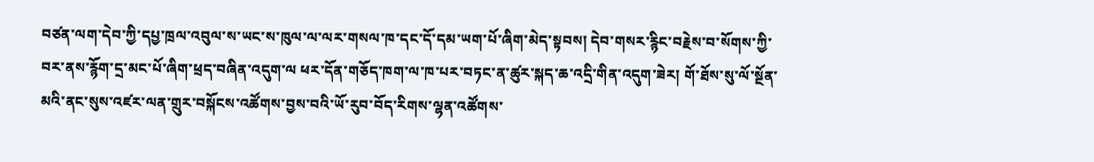བཙན་ལག་དེབ་ཀྱི་དཔྱ་ཁྲལ་འབུལ་ས་ཡང་ས་ཁུལ་ལ་ལར་གསལ་ཁ་དང་དོ་དམ་ཡག་པོ་ཞིག་མེད་སྟབས། དེབ་གསར་རྙིང་བརྗེས་བ་སོགས་ཀྱི་བར་ནས་རྙོག་དྲ་མང་པོ་ཞིག་ཕྲད་བཞིན་འདུག་ལ ཕར་དོན་གཅོད་ཁག་ལ་ཁ་པར་བཏང་ན་ཚུར་སྐད་ཆ་འདྲི་གིན་འདུག་ཟེར། གོ་ཐོས་སུ་ལོ་སྔོན་མའི་ནང་སུས་འཛར་ལན་གྲུར་བསྐོངས་འཚོགས་བྱས་བའི་ཡོ་རུབ་བོད་རིགས་ལྷན་འཚོགས་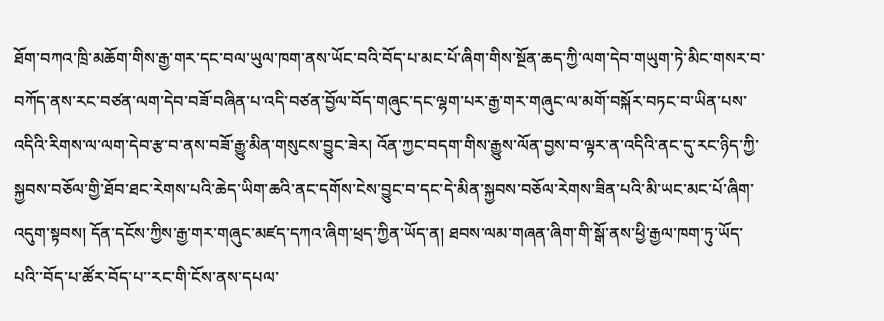ཐོག་བཀའ་ཁྲི་མཆོག་གིས་རྒྱ་གར་དང་བལ་ཡུལ་ཁག་ནས་ཡོང་བའི་བོད་པ་མང་པོ་ཞིག་གིས་སྔོན་ཆད་ཀྱི་ལག་དེབ་གཡུག་ཏེ་མིང་གསར་བ་བཀོད་ནས་རང་བཙན་ལག་དེབ་བཟོ་བཞིན་པ་འདི་བཙན་བྱོལ་བོད་གཞུང་དང་ལྷག་པར་རྒྱ་གར་གཞུང་ལ་མགོ་བསྐོར་བཏང་བ་ཡིན་པས་འདིའི་རིགས་ལ་ལག་དེབ་རྩ་བ་ནས་བཟོ་རྒྱུ་མིན་གསུངས་བྱུང་ཟེར། འོན་ཀྱང་བདག་གིས་རྒྱུས་ལོན་བྱས་བ་ལྟར་ན་འདིའི་ནང་དུ་རང་ཉིད་ཀྱི་སྐྱབས་བཅོལ་གྱི་ཐོབ་ཐང་རེགས་པའི་ཆེད་ཡིག་ཆའི་ནང་དགོས་ངེས་བྱུང་བ་དང་དེ་མིན་སྐྱབས་བཅོལ་རེགས་ཟིན་པའི་མི་ཡང་མང་པོ་ཞིག་འདུག་སྟབས། དོན་དངོས་ཀྱིས་རྒྱ་གར་གཞུང་མཛད་དཀའ་ཞིག་ཕྲད་ཀྱིན་ཡོད་ན། ཐབས་ལམ་གཞན་ཞིག་གི་སྒོ་ནས་ཕྱི་རྒྱལ་ཁག་ཏུ་ཡོད་པའི་་བོད་པ་ཚོར་བོད་པ་་རང་གི་ངོས་ནས་དཔལ་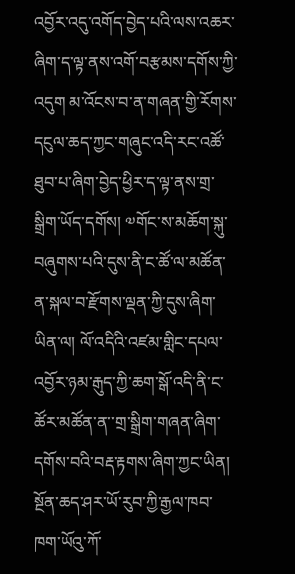འབྱོར་འདུ་འགོད་བྱེད་པའི་ལས་འཆར་ཞིག་ད་ལྟ་ནས་འགོ་བརྩམས་དགོས་ཀྱི་འདུག མ་འོངས་བ་ན་གཞན་གྱི་རོགས་དངུལ་ཆད་ཀྱང་གཞུང་འདི་རང་འཚོ་ཐུབ་པ་ཞིག་བྱེད་ཕྱིར་ད་ལྟ་ནས་གྲ་སྒྲིག་ཡོད་དགོས། ༧གོང་ས་མཆོག་སྐུ་བཞུགས་པའི་དུས་ནི་ང་ཚོ་ལ་མཚོན་ན་སྐལ་བ་རྫོགས་ལྡན་ཀྱི་དུས་ཞིག་ཡིན་ལ། ལོ་འདིའི་འཛམ་གླིང་དཔལ་འབྱོར་ཉམ་རྒུད་ཀྱི་ཆག་སྒོ་འདི་ནི་ང་ཚོར་མཚོན་ན་་གྲ་སྒྲིག་གཞན་ཞིག་དགོས་བའི་བརྡ་རྟགས་ཞིག་ཀྱང་ཡིན། སྔོན་ཆད་ཤར་ཡོ་རུབ་ཀྱི་རྒྱལ་ཁབ་ཁག་ཡོའུ་ཀོ་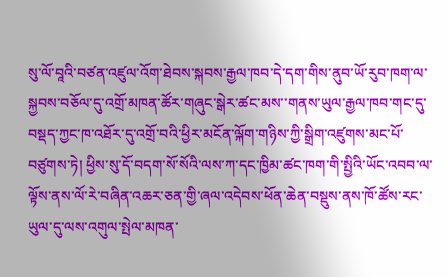སུ་ལོ་བཱའི་བཙན་འཛུལ་འོག་ཐེབས་སྐབས་རྒྱལ་ཁབ་དེ་དག་གིས་ནུབ་ཡོ་རུབ་ཁག་ལ་སྐྱབས་བཅོལ་དུ་འགྲོ་མཁན་ཚོར་གཞུང་སྒེར་ཚང་མས་་གནས་ཡུལ་རྒྱལ་ཁབ་གང་དུ་བསྡད་ཀྱང་ཁ་འཐོར་དུ་འགྲོ་བའི་ཕྱིར་མངོན་ལྐོག་གཉིས་ཀྱི་སྒྲིག་འཛུགས་མང་པོ་བཙུགས་ཏེ། ཕྱིས་སུ་དོ་བདག་སོ་སོའི་ལས་ཀ་དང་ཁྱིམ་ཚང་ཁག་གི་སྤྱིའི་ཡོང་འབབ་ལ་ལྟོས་ནས་ལོ་རེ་བཞིན་འཆར་ཅན་གྱི་ཞལ་འདེབས་ཕོན་ཆེན་བསྡུས་ནས་ཁོ་ཚོས་རང་ཡུལ་དུ་ལས་འགུལ་སྤེལ་མཁན་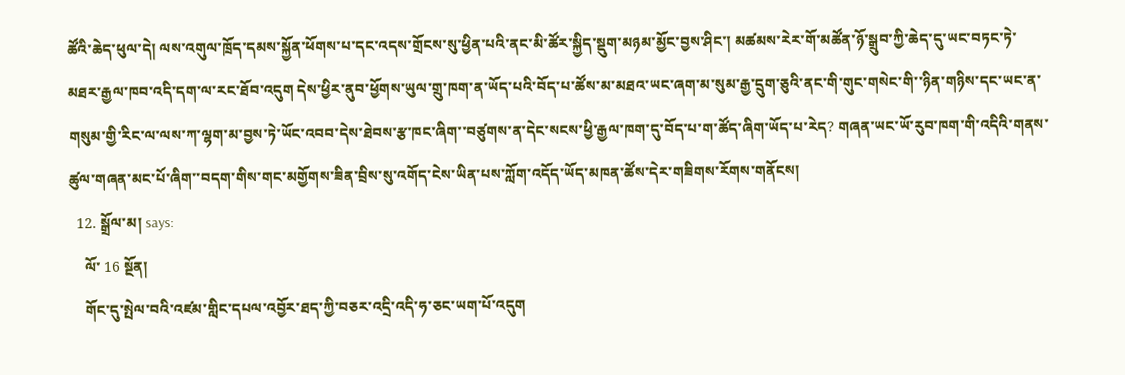ཚོའི་ཆེད་ཕུལ་དེ། ལས་འགུལ་ཁྲོད་དམས་སྐྱོན་ཕོགས་པ་དང་འདས་གྲོངས་སུ་ཕྱིན་པའི་ནང་མི་ཚོར་སྐྱིད་སྡུག་མཉམ་མྱོང་བྱས་ཤིང་། མཚམས་རེར་གོ་མཚོན་ཉོ་སྒྲུབ་ཀྱི་ཆེད་དུ་ཡང་བཏང་ཏེ་མཐར་རྒྱལ་ཁབ་འདི་དག་ལ་རང་ཐོབ་འདུག དེས་ཕྱིར་ནུབ་ཕྱོགས་ཡུལ་གྲུ་ཁག་ན་ཡོད་པའི་བོད་པ་ཚོས་མ་མཐའ་ཡང་ཞག་མ་སུམ་རྒྱ་དྲུག་ཅུའི་ནང་གི་གུང་གསེང་གི་་ཉིན་གཉིས་དང་ཡང་ན་གསུམ་གྱི་རིང་ལ་ལས་ཀ་ལྷག་མ་བྱས་ཏེ་ཡོང་འབབ་དེས་ཐེབས་རྩ་ཁང་ཞིག་་བཙུགས་ན་དེང་སངས་ཕྱི་རྒྱལ་ཁག་དུ་བོད་པ་ག་ཚོད་ཞིག་ཡོད་པ་རེད? གཞན་ཡང་ཡོ་རུབ་ཁག་གི་འདིའི་གནས་ཚུལ་གཞན་མང་པོ་ཞིག་་བདག་གིས་གང་མགྱོགས་ཟིན་བྲིས་སུ་འགོད་ངེས་ཡིན་པས་ཀློག་འདོད་ཡོད་མཁན་ཚོས་དེར་གཟིགས་རོགས་གནོངས།
  12. སྒྲོལ་མ། says:
    ལོ་ 16 སྔོན།
    གོང་དུ་སྤེལ་བའི་འཛམ་གླིང་དཔལ་འབྱོར་ཐད་ཀྱི་བཅར་འདྲི་འདི་ཧ་ཅང་ཡག་པོ་འདུག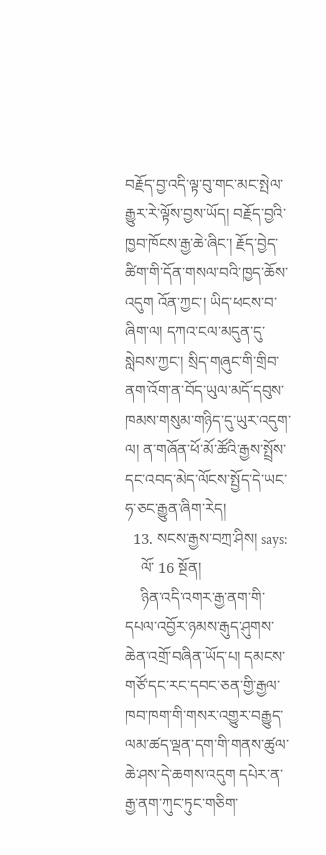བརྗོད་བྱ་འདི་ལྟ་བུ་གང་མང་སྤེལ་རྒྱུར་རེ་ལྟོས་བྱས་ཡོད། བརྗོད་བྱའི་ཁྱབ་ཁོངས་རྒྱ་ཆེ་ཞིང་། རྗོད་བྱེད་ཚིག་གི་དོན་གསལ་བའི་ཁྱད་ཆོས་འདུག འོན་ཀྱང་། ཡིད་ཕངས་བ་ཞིག་ལ། དཀའ་ངལ་མདུན་དུ་སླེབས་ཀྱང་། སྲིད་གཞུང་གི་གྲིབ་ནག་འོག་ན་བོད་ཡུལ་མདོ་དབུས་ཁམས་གསུམ་གཉིད་དུ་ཡུར་འདུག་ལ། ན་གཞོན་ཕོ་མོ་ཚོའི་རྒྱས་སྤྲོས་དང་འབད་མེད་ལོངས་སྤྱོད་དེ་ཡང་ཧ་ཅང་རྒྱུན་ཞིག་རེད།
  13. སངས་རྒྱས་བཀྲ་ཤིས། says:
    ལོ་ 16 སྔོན།
    ཉིན་འདི་འགར་རྒྱ་ནག་གི་དཔལ་འབྱོར་ཉམས་རྒུད་ཤུགས་ཆེན་འགྲོ་བཞིན་ཡོད་པ། དམངས་གཙོ་དང་རང་དབང་ཅན་གྱི་རྒྱལ་ཁབ་ཁག་གི་གསར་འགྱུར་བརྒྱུད་ལམ་ཚད་ལྡན་དག་གི་གནས་ཚུལ་ཆེ་ཤས་དེ་ཆགས་འདུག དཔེར་ན་རྒྱ་ནག་ཀུང་ཏུང་གཅིག་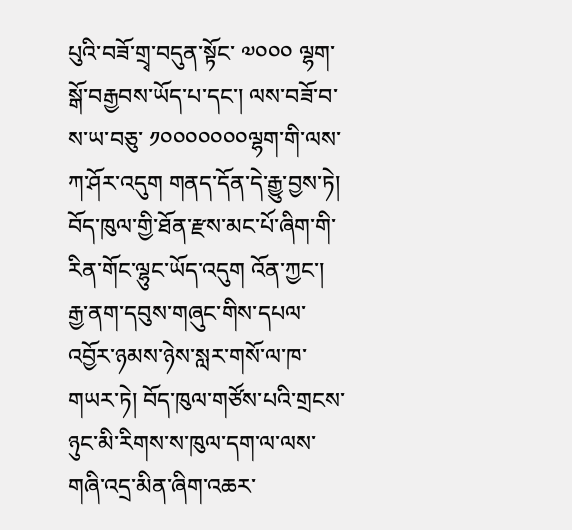པུའི་བཟོ་གྲྭ་བདུན་སྟོང་ ༧༠༠༠ ལྷག་སྒོ་བརྒྱབས་ཡོད་པ་དང་། ལས་བཟོ་བ་ས་ཡ་བཅུ་ ༡༠༠༠༠༠༠༠ལྷག་གི་ལས་ཀ་ཤོར་འདུག གནད་དོན་དེ་རྒྱུ་བྱས་ཏེ། བོད་ཁུལ་གྱི་ཐོན་རྫས་མང་པོ་ཞིག་གི་རིན་གོང་ལྷུང་ཡོད་འདུག འོན་ཀྱང་། རྒྱ་ནག་དབུས་གཞུང་གིས་དཔལ་འབྱོར་ཉམས་ཉེས་སླར་གསོ་ལ་ཁ་གཡར་ཏེ། བོད་ཁུལ་གཙོས་པའི་གྲངས་ཉུང་མི་རིགས་ས་ཁུལ་དག་ལ་ལས་གཞི་འདྲ་མིན་ཞིག་འཆར་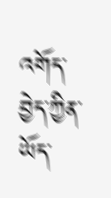འགོད་བྱེད་ཀྱིན་ཡོད་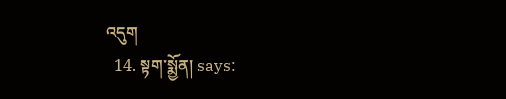འདུག
  14. སྟག་སྨྱོན། says: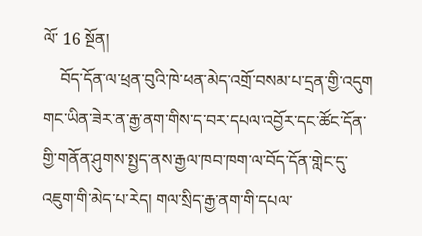ལོ་ 16 སྔོན།
    བོད་དོན་ལ་ཕྲན་བུའི་ཁེ་ཕན་མེད་འགྲོ་བསམ་པ་དྲན་གྱི་འདུག གང་ཡིན་ཟེར་ན་རྒྱ་ནག་གིས་ད་བར་དཔལ་འབྱོར་དང་ཚོང་དོན་གྱི་གནོན་ཤུགས་སྤྱད་ནས་རྒྱལ་ཁབ་ཁག་ལ་བོད་དོན་གླེང་དུ་འཇུག་གི་མེད་པ་རེད། གལ་སྲིད་རྒྱ་ནག་གི་དཔལ་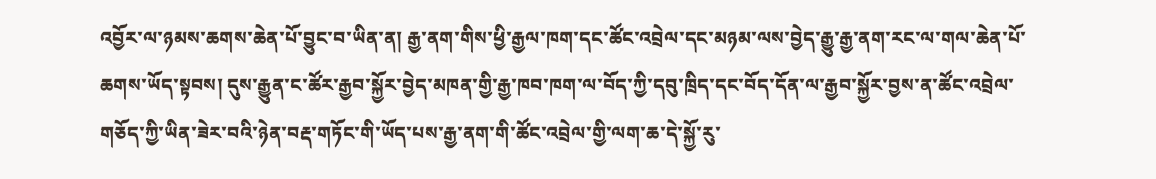འབྱོར་ལ་ཉམས་ཆགས་ཆེན་པོ་བྱུང་བ་ཡིན་ན། རྒྱ་ནག་གིས་ཕྱི་རྒྱལ་ཁག་དང་ཚོང་འབྲེལ་དང་མཉམ་ལས་བྱེད་རྒྱུ་རྒྱ་ནག་རང་ལ་གལ་ཆེན་པོ་ཆགས་ཡོད་སྟབས། དུས་རྒྱུན་ང་ཚོར་རྒྱབ་སྐྱོར་བྱེད་མཁན་གྱི་རྒྱ་ཁབ་ཁག་ལ་བོད་ཀྱི་དབུ་ཁྲིད་དང་བོད་དོན་ལ་རྒྱབ་སྐྱོར་བྱས་ན་ཚོང་འབྲེལ་གཅོད་ཀྱི་ཡིན་ཟེར་བའི་ཉེན་བརྡ་གཏོང་གི་ཡོད་པས་རྒྱ་ནག་གི་ཚོང་འབྲེལ་གྱི་ལག་ཆ་དེ་སྐྱོ་རུ་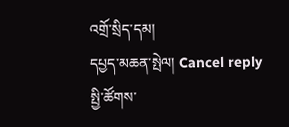འགྲོ་སྲིད་དམ།
དཔྱད་མཆན་སྤེལ། Cancel reply
སྤྱི་ཚོགས་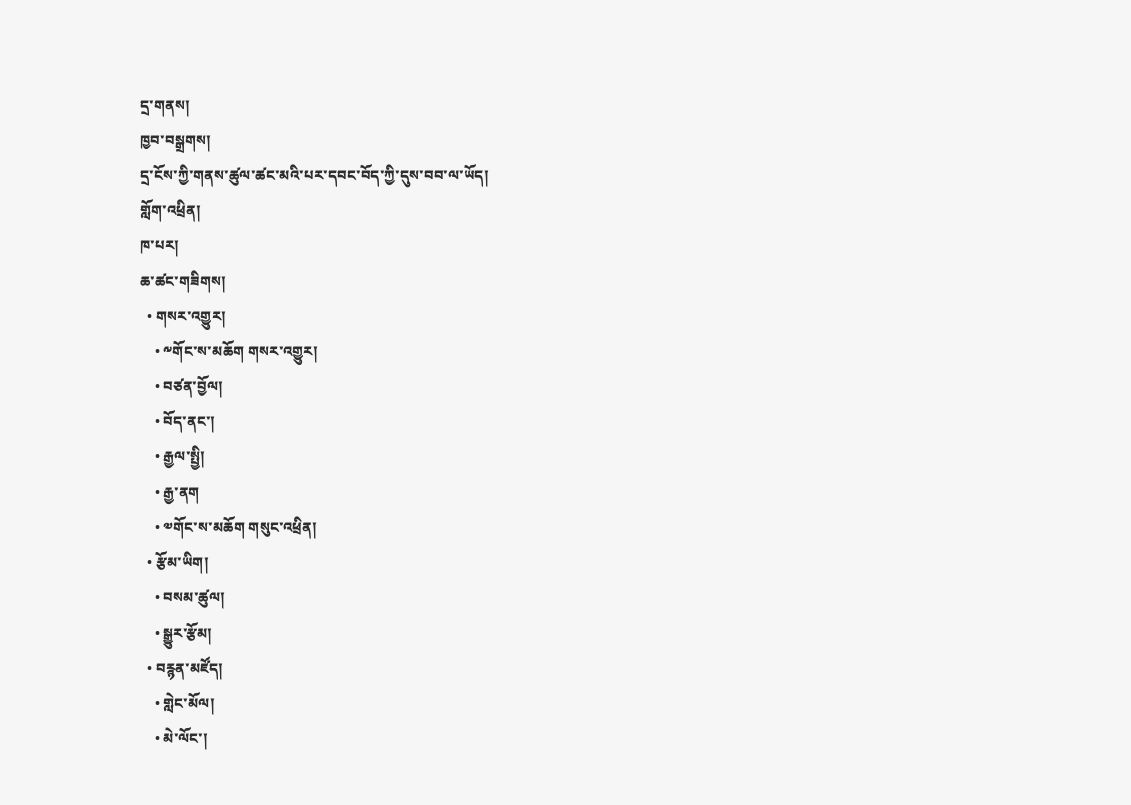དྲ་གནས།
ཁྱབ་བསྒྲགས།
དྲ་ངོས་ཀྱི་གནས་ཚུལ་ཚང་མའི་པར་དབང་བོད་ཀྱི་དུས་བབ་ལ་ཡོད།
གློག་འཕྲིན།
ཁ་པར།
ཆ་ཚང་གཟིགས།
  • གསར་འགྱུར།
    • ༸གོང་ས་མཆོག གསར་འགྱུར།
    • བཙན་བྱོལ།
    • བོད་ནང་།
    • རྒྱལ་སྤྱི།
    • རྒྱ་ནག
    • ༧གོང་ས་མཆོག གསུང་འཕྲིན།
  • རྩོམ་ཡིག།
    • བསམ་ཚུལ།
    • སྒྱུར་རྩོམ།
  • བརྙན་མཛོད།
    • གླེང་མོལ།
    • མེ་ལོང་།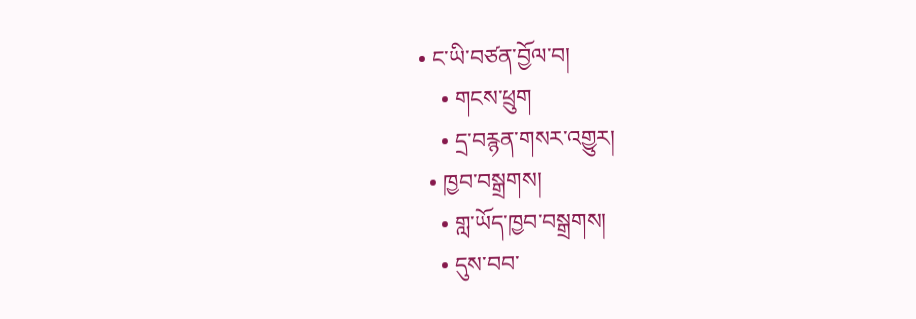• ང་ཡི་བཙན་བྱོལ་བ།
    • གངས་ཕྲུག
    • དྲ་བརྙན་གསར་འགྱུར།
  • ཁྱབ་བསྒྲགས།
    • གླ་ཡོད་ཁྱབ་བསྒྲགས།
    • དུས་བབ་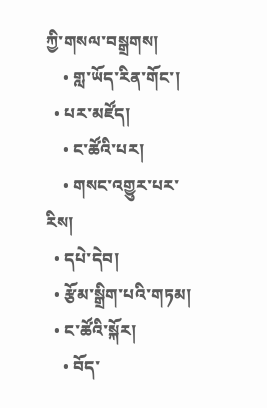ཀྱི་གསལ་བསྒྲགས།
    • གླ་ཡོད་རིན་གོང་།
  • པར་མཛོད།
    • ང་ཚོའི་པར།
    • གསང་འགྱུར་པར་རིས།
  • དཔེ་དེབ།
  • རྩོམ་སྒྲིག་པའི་གཏམ།
  • ང་ཚོའི་སྐོར།
    • བོད་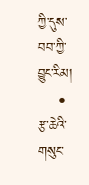ཀྱི་དུས་བབ་ཀྱི་བྱུང་རིམ།
    • རྩ་ཆེའི་གསུང་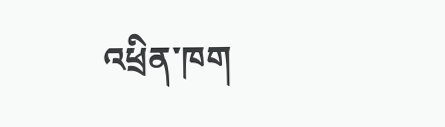འཕྲིན་ཁག